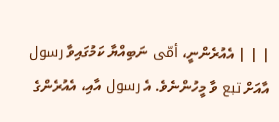| | | އެއުރެންނީ، أمّى ނަބިއްޔާ ކަމުގައިވާ رسول އާއަށް تبع ވާ މީހުންނެވެ. އެ رسول އާއި، އެއުރެންގެ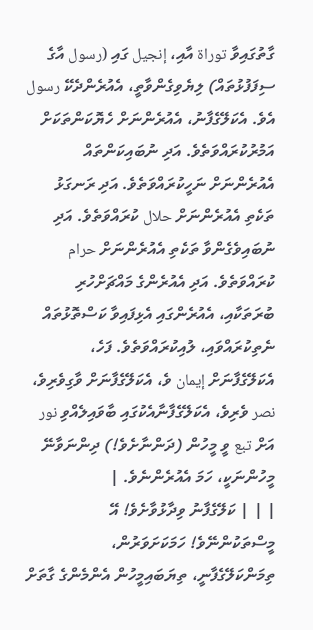ގާތުގައިވާ توراة އާއި، إنجيل ގައި (رسول އާގެ ސިފަފުޅުތައް) ލިޔެވިގެންވާތީ، އެއުރެންދެކޭ رسول އެވެ. އެކަލޭގެފާނު، އެއުރެންނަށް ހެޔޮކަންތަކަށް އަމުރުކުރައްވަތެވެ. އަދި ނުބައިކަންތައް އެއުރެންނަށް ނަހީކުރައްވަތެވެ. އަދި ރަނގަޅު ތަކެތި އެއުރެންނަށް حلال ކުރައްވަތެވެ. އަދި ނުބައިވެގެންވާ ތަކެތި އެއުރެންނަށް حرام ކުރައްވަތެވެ. އަދި އެއުރެންގެ މައްޗަށްހުރި ބުރަތަކާއި، އެއުރެންގައި އެޅިފައިވާ ކަސްތޮޅުތައް ނެތިކުރައްވައި، ލުއިކުރައްވަތެވެ. ފަހެ، އެކަލޭގެފާނަށް إيمان ވެ، އެކަލޭގެފާނަށް ވާގިވެރިވެ، نصر ވެރިވެ، އެކަލޭގެފާނާއެކުގައި ބާވައިލެއްވި نور އަށް تبع ވީ މީހުން (ދަންނާށެވެ!) ދިންނަވާނޭ މީހުންނަކީ، ހަމަ އެއުރެންނެވެ. |
| | | ކަލޭގެފާނު ވިދާޅުވާށެވެ! އޭ މީސްތަކުންނޭވެ! ހަމަކަށަވަރުން، ތިމަންކަލޭގެފާނީ، ތިޔަބައިމީހުން އެންމެންގެ ގާތަށް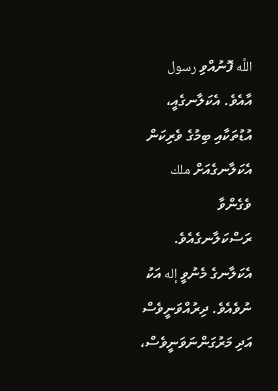اللَّه ފޮނުއްވި رسول އާއެވެ. އެކަލާނގެއީ، އުޑުތަކާއި ބިމުގެ ވެރިކަން އެކަލާނގެއަށް ملك ވެގެންވާ ރަސްކަލާނގެއެވެ. އެކަލާނގެ މެނުވީ إله އަކު ނުވެއެވެ. ދިރުއްވަނީވެސް އަދި މަރުގަންނަވަނީވެސް،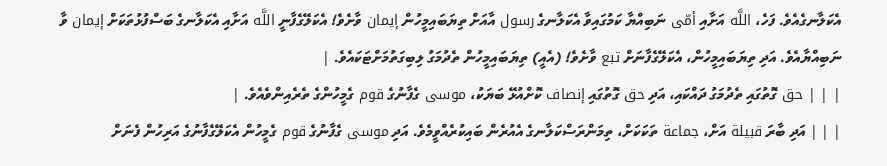އެކަލާނގެއެވެ. ފަހެ، اللَّه އަށާއި أمّى ނަބިއްޔާ ކަމުގައިވާ އެކަލާނގެ رسول އާއަށް ތިޔަބައިމީހުން إيمان ވާށެވެ! އެކަލޭގެފާނީ اللَّه އަށާއި އެކަލާނގެ ބަސްފުޅުތަކަށް إيمان ވާ ނަބިއްޔާއެވެ. އަދި ތިޔަބައިމީހުން، އެކަލޭގެފާނަށް تبع ވާށެވެ! (އެއީ) ތިޔަބައިމީހުން ތެދުމަގު ލިބިގަތުމަށްޓަކައެވެ. |
| | | حق ގޮތުގައި ތެދުމަގު ދައްކައި، އަދި حق ގޮތުގައި إنصاف ކޮށްއުޅޭ ބަޔަކު، موسى ގެފާނުގެ قوم ގެމީހުންގެ ތެރެއިންވެއެވެ. |
| | | އަދި ބާރަ قبيلة އަށް، جماعة ތަކަކަށް، ތިމަންރަސްކަލާނގެ އެއުރެން ބައިކުރެއްވީމެވެ. އަދި موسى ގެފާނުގެ قوم ގެމީހުން އެކަލޭގެފާނުގެ އަރިހުން ފެނަށް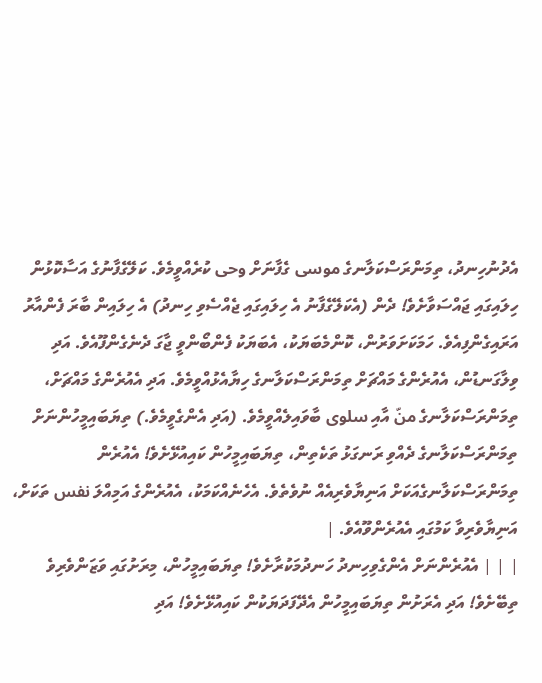އެދުނުހިނދު، ތިމަންރަސްކަލާނގެ موسى ގެފާނަށް وحى ކުރެއްވީމެވެ. ކަލޭގެފާނުގެ އަސާކޮޅުން ހިލައިގައި ޖައްސަވާށެވެ! ދެން (އެކަލޭގެފާނު އެ ހިލައިގައި ޖެއްސެވި ހިނދު) އެ ހިލައިން ބާރަ ފެންއާރު އަރައިގެންފިއެވެ. ހަމަކަށަވަރުން، ކޮންމެބަޔަކު، އެބަޔަކު ފެންބޯންވީ ޖާގަ ދެނެގެންފޫއެވެ. އަދި ވިލާގަނޑުން، އެއުރެންގެ މައްޗަށް ތިމަންރަސްކަލާނގެ ހިޔާއެޅުއްވީމެވެ. އަދި އެއުރެންގެ މައްޗަށް، ތިމަންރަސްކަލާނގެ منّ އާއި سلوى ބާވައިލެއްވީމެވެ. (އަދި އެންގެވީމެވެ.) ތިޔަބައިމީހުންނަށް ތިމަންރަސްކަލާނގެ ދެއްވި ރަނގަޅު ތަކެތިން، ތިޔަބައިމީހުން ކައިއުޅޭށެވެ! އެއުރެން ތިމަންރަސްކަލާނގެއަކަށް އަނިޔާވެރިއެއް ނުވެތެވެ. އެހެނެއްކަމަކު، އެއުރެންގެ އަމިއްލަ نفس ތަކަށް، އަނިޔާވެރިވާ ކަމުގައި އެއުރެންވޫއެވެ. |
| | | އެއުރެންނަށް އެންގެވިހިނދު ހަނދުމަކުރާށެވެ! ތިޔަބައިމީހުން، މިރަށުގައި ވަޒަންވެރިވެ ތިބޭށެވެ! އަދި އެރަށުން ތިޔަބައިމީހުން އެދޭފަދަޔަކުން ކައިއުޅޭށެވެ! އަދި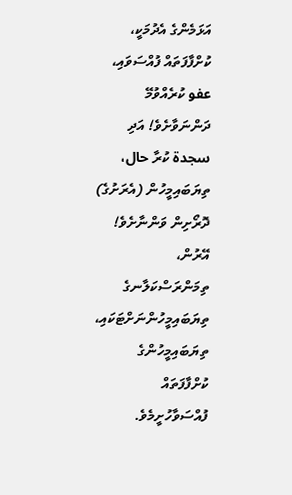އަޅަމެންގެ އެދުމަކީ، ކުށްފާފަތައް ފުއްސަވައި، عفو ކުރެއްވުމޭ ދަންނަވާށެވެ! އަދި سجدة ކުރާ حال، ތިޔަބައިމީހުން (އެރަށުގެ) ދޮރޯށިން ވަންނާށެވެ! އޭރުން، ތިމަންރަސްކަލާނގެ ތިޔަބައިމީހުންނަށްޓަކައި، ތިޔަބައިމީހުންގެ ކުށްފާފަތައް ފުއްސަވާހުށީމެވެ.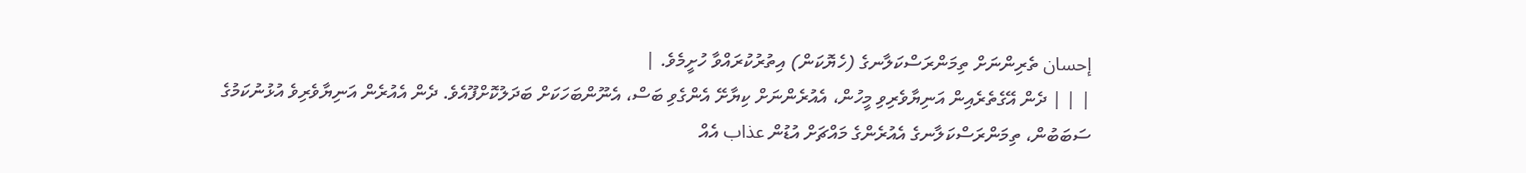إحسان ތެރިންނަށް ތިމަންރަސްކަލާނގެ (ހެޔޮކަން) އިތުރުކުރައްވާ ހުށީމެވެ. |
| | | ދެން އޭގެތެރެއިން އަނިޔާވެރިވި މީހުން، އެއުރެންނަށް ކިޔާށޭ އެންގެވި ބަސް، އެނޫންބަހަކަށް ބަދަލުކޮށްފޫއެވެ. ދެން އެއުރެން އަނިޔާވެރިވެ އުޅުނުކަމުގެ ސަބަބުން، ތިމަންރަސްކަލާނގެ އެއުރެންގެ މައްޗަށް އުޑުން عذاب އެއް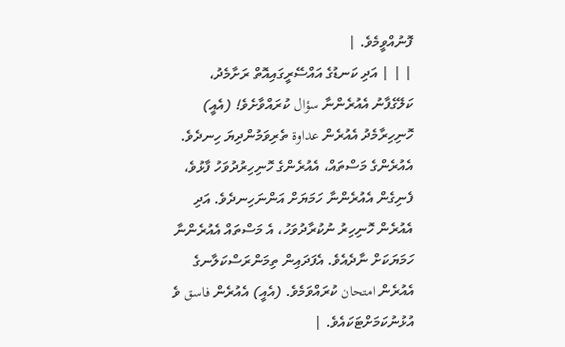ފޮނުއްވީމެވެ. |
| | | އަދި ކަނޑުގެ އައްސޭރީގައިއޮތް ރަށާމެދު، ކަލޭގެފާނު އެއުރެންނާ سؤال ކުރައްވާށެވެ! (އެއީ) ހޮނިހިރާމެދު އެއުރެން عداوة ތެރިވަމުންދިޔަ ހިނދެވެ. އެއުރެންގެ މަސްތައް، އެއުރެންގެ ހޮނިހިރުދުވަހު ފާޅުވެ، ފެނިގެން އެއުރެންނާ ހަމަޔަށް އަންނަހިނދެވެ. އަދި އެއުރެން ހޮނިހިރު ނުކުރާދުވަހު، އެ މަސްތައް އެއުރެންނާ ހަމަޔަކަށް ނާދެއެވެ. އެފަދައިން ތިމަންރަސްކަލާނގެ އެއުރެން امتحان ކުރައްވަމެވެ. (އެއީ) އެއުރެން فاسق ވެ އުޅުނުކަމަށްޓަކައެވެ. |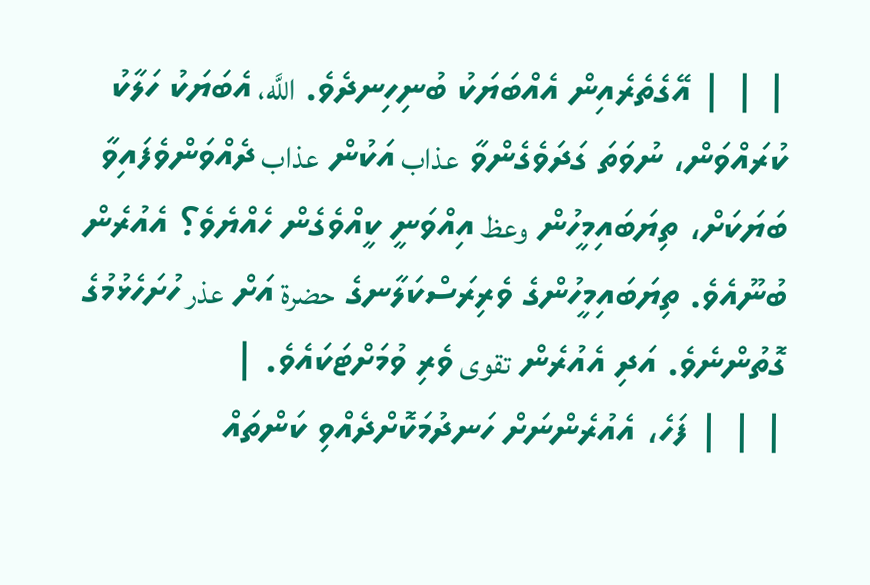| | | އޭގެތެރެއިން އެއްބަޔަކު ބުނިހިނދެވެ. اللَّه، އެބަޔަކު ހަލާކު ކުރައްވަން، ނުވަތަ ގަދަވެގެންވާ عذاب އަކުން عذاب ދެއްވަންވެފައިވާ ބަޔަކަށް، ތިޔަބައިމީހުން وعظ އިއްވަނީ ކީއްވެގެން ހެއްޔެވެ؟ އެއުރެން ބުނޫއެވެ. ތިޔަބައިމީހުންގެ ވެރިރަސްކަލާނގެ حضرة އަށް عذر ހުށަހެޅުމުގެ ގޮތުންނެވެ. އަދި އެއުރެން تقوى ވެރި ވުމަށްޓަކައެވެ. |
| | | ފަހެ، އެއުރެންނަށް ހަނދުމަކޮށްދެއްވި ކަންތައް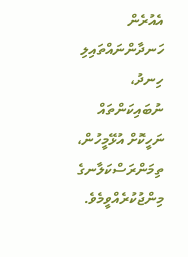އެއުރެން ހަނދާންނައްތައިލި ހިނދު، ނުބައިކަންތައް ނަހީކޮށް އުޅޭމީހުން، ތިމަންރަސްކަލާނގެ މިންޖުކުރެއްވީމެވެ.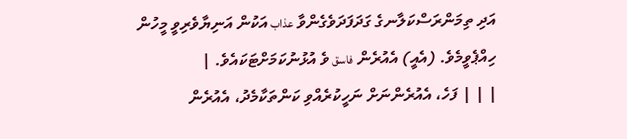އަދި ތިމަންރަސްކަލާނގެ ގަދަފަދަވެގެންވާ عذاب އަކުން އަނިޔާވެރިވީ މީހުން ހިއްޕެވީމެވެ. (އެއީ) އެއުރެން فاسق ވެ އުޅުނުކަމަށްޓަކައެވެ. |
| | | ފަހެ، އެއުރެންނަށް ނަހީކުރެއްވި ކަންތަކާމެދު، އެއުރެން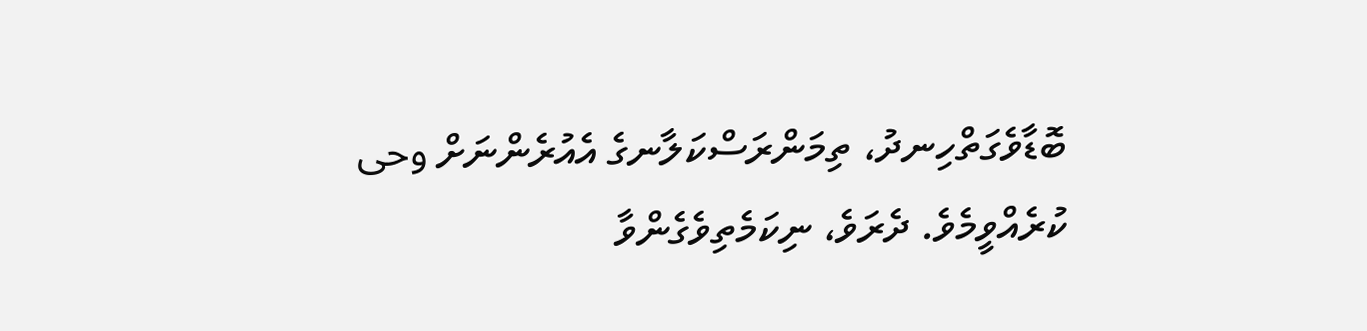ބޮޑާވެގަތްހިނދު، ތިމަންރަސްކަލާނގެ އެއުރެންނަށް وحى ކުރެއްވީމެވެ. ދެރަވެ، ނިކަމެތިވެގެންވާ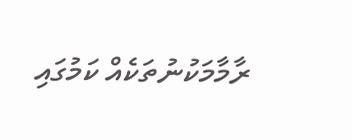ރާމާމަކުނުތަކެއް ކަމުގައި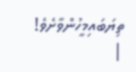ތިޔަބައިމީހުންވާށެވެ! |